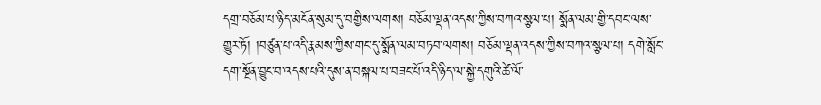དགྲ་བཅོམ་པ་ཉིད་མངོན་སུམ་དུ་བགྱིས་ལགས། བཅོམ་ལྡན་འདས་ཀྱིས་བཀའ་སྩལ་པ། སྨོན་ལམ་གྱི་དབང་ལས་གྱུར་ཏོ། །བཙུན་པ་འདི་རྣམས་ཀྱིས་གང་དུ་སྨོན་ལམ་བཏབ་ལགས། བཅོམ་ལྡན་འདས་ཀྱིས་བཀའ་སྩལ་པ། དགེ་སློང་དག་སྔོན་བྱུང་བ་འདས་པའི་དུས་ན་བསྐལ་པ་བཟང་པོ་འདི་ཉིད་ལ་སྐྱེ་དགུའི་ཚེ་ལོ་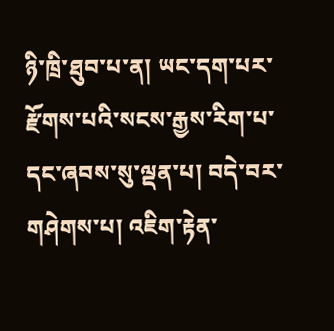ཉི་ཁྲི་ཐུབ་པ་ན། ཡང་དག་པར་རྫོགས་པའི་སངས་རྒྱས་རིག་པ་དང་ཞབས་སུ་ལྡན་པ། བདེ་བར་གཤེགས་པ། འཇིག་རྟེན་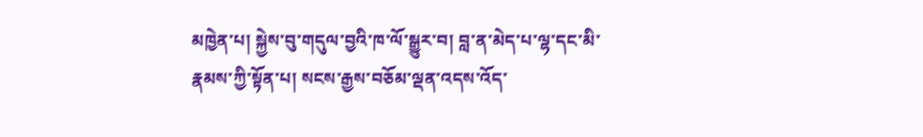མཁྱེན་པ། སྐྱེས་བུ་གདུལ་བྱའི་ཁ་ལོ་སྒྱུར་བ། བླ་ན་མེད་པ་ལྷ་དང་མི་རྣམས་ཀྱི་སྟོན་པ། སངས་རྒྱས་བཅོམ་ལྡན་འདས་འོད་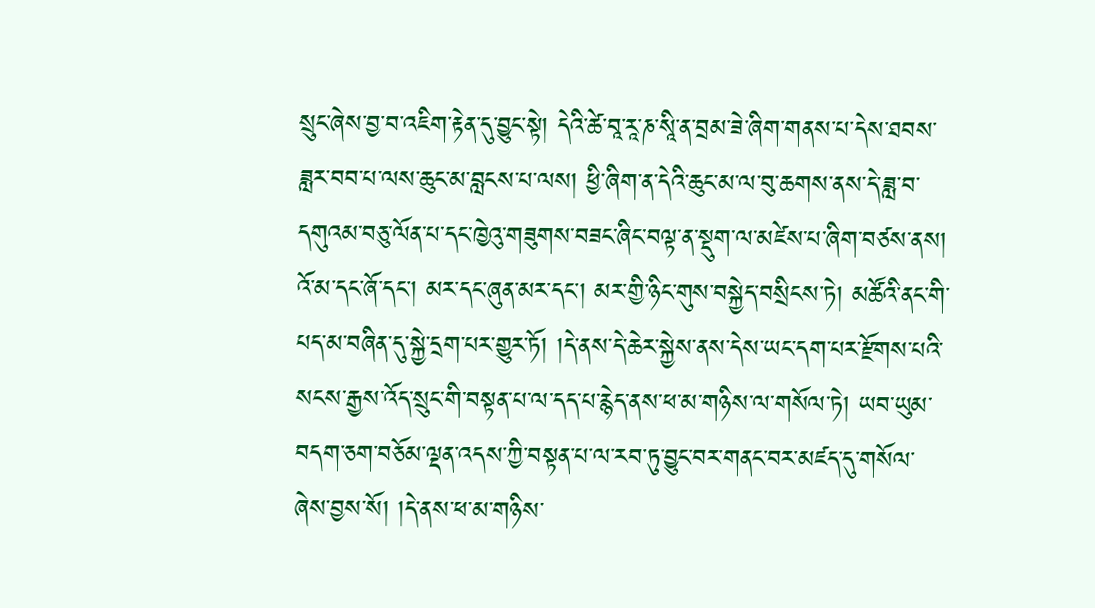སྲུང་ཞེས་བྱ་བ་འཇིག་རྟེན་དུ་བྱུང་སྟེ། དེའི་ཚེ་བཱ་རཱ་ཎ་སཱི་ན་བྲམ་ཟེ་ཞིག་གནས་པ་དེས་ཐབས་ཟླར་བབ་པ་ལས་ཆུང་མ་བླངས་པ་ལས། ཕྱི་ཞིག་ན་དེའི་ཆུང་མ་ལ་བུ་ཆགས་ནས་དེ་ཟླ་བ་དགུའམ་བཅུ་ལོན་པ་དང་ཁྱེའུ་གཟུགས་བཟང་ཞིང་བལྟ་ན་སྡུག་ལ་མཛེས་པ་ཞིག་བཙས་ནས། འོ་མ་དང་ཞོ་དང་། མར་དང་ཞུན་མར་དང་། མར་གྱི་ཉིང་གུས་བསྐྱེད་བསྲིངས་ཏེ། མཚོའི་ནང་གི་པད་མ་བཞིན་དུ་སྐྱེ་དྲག་པར་གྱུར་ཏོ། །དེ་ནས་དེ་ཆེར་སྐྱེས་ནས་དེས་ཡང་དག་པར་རྫོགས་པའི་སངས་རྒྱས་འོད་སྲུང་གི་བསྟན་པ་ལ་དད་པ་རྙེད་ནས་ཕ་མ་གཉིས་ལ་གསོལ་ཏེ། ཡབ་ཡུམ་བདག་ཅག་བཅོམ་ལྡན་འདས་ཀྱི་བསྟན་པ་ལ་རབ་ཏུ་བྱུང་བར་གནང་བར་མཛད་དུ་གསོལ་ཞེས་བྱས་སོ། །དེ་ནས་ཕ་མ་གཉིས་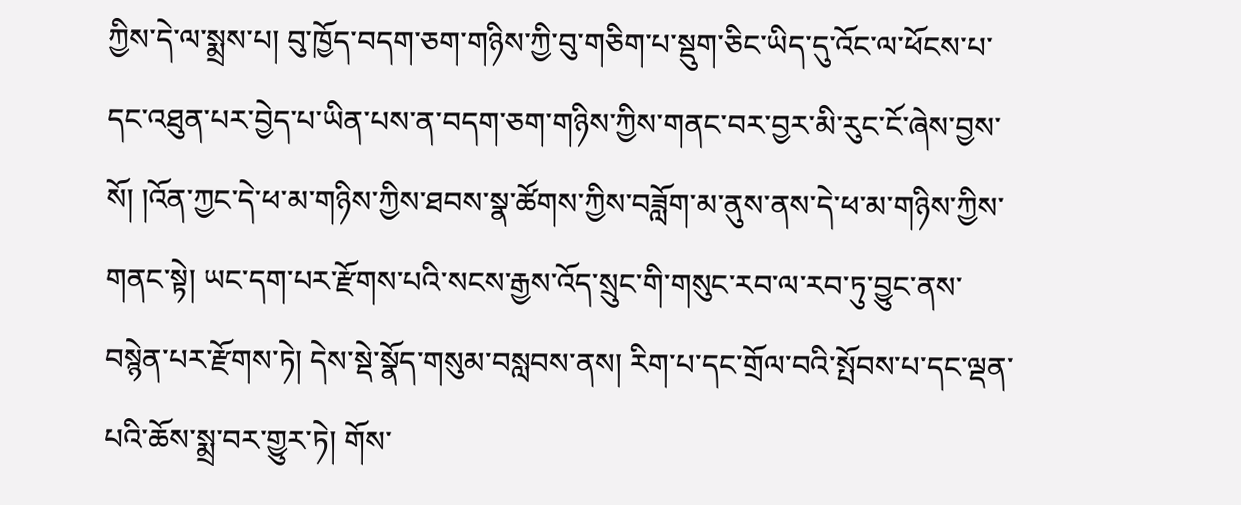ཀྱིས་དེ་ལ་སྨྲས་པ། བུ་ཁྱོད་བདག་ཅག་གཉིས་ཀྱི་བུ་གཅིག་པ་སྡུག་ཅིང་ཡིད་དུ་འོང་ལ་ཕོངས་པ་དང་འཐུན་པར་བྱེད་པ་ཡིན་པས་ན་བདག་ཅག་གཉིས་ཀྱིས་གནང་བར་བྱར་མི་རུང་ངོ་ཞེས་བྱས་སོ། །འོན་ཀྱང་དེ་ཕ་མ་གཉིས་ཀྱིས་ཐབས་སྣ་ཚོགས་ཀྱིས་བཟློག་མ་ནུས་ནས་དེ་ཕ་མ་གཉིས་ཀྱིས་གནང་སྟེ། ཡང་དག་པར་རྫོགས་པའི་སངས་རྒྱས་འོད་སྲུང་གི་གསུང་རབ་ལ་རབ་ཏུ་བྱུང་ནས་བསྙེན་པར་རྫོགས་ཏེ། དེས་སྡེ་སྣོད་གསུམ་བསླབས་ནས། རིག་པ་དང་གྲོལ་བའི་སྤོབས་པ་དང་ལྡན་པའི་ཆོས་སྨྲ་བར་གྱུར་ཏེ། གོས་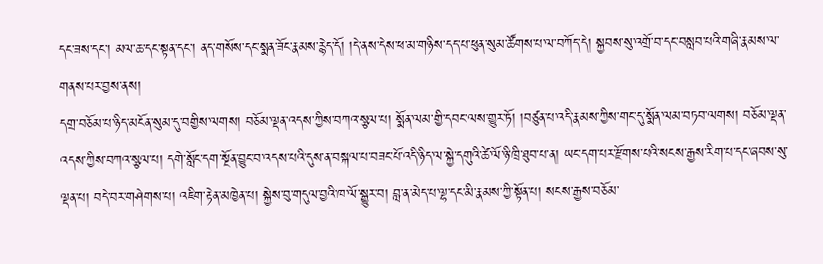དང་ཟས་དང་། མལ་ཆ་དང་སྟན་དང་། ནད་གསོས་དང་སྨན་ཟོང་རྣམས་རྙེད་དོ། །དེ་ནས་དེས་ཕ་མ་གཉིས་དད་པ་ཕུན་སུམ་ཚོགས་པ་ལ་བཀོད་དེ། སྐྱབས་སུ་འགྲོ་བ་དང་བསླབ་པའི་གཞི་རྣམས་ལ་གནས་པར་བྱས་ནས།
དགྲ་བཅོམ་པ་ཉིད་མངོན་སུམ་དུ་བགྱིས་ལགས། བཅོམ་ལྡན་འདས་ཀྱིས་བཀའ་སྩལ་པ། སྨོན་ལམ་གྱི་དབང་ལས་གྱུར་ཏོ། །བཙུན་པ་འདི་རྣམས་ཀྱིས་གང་དུ་སྨོན་ལམ་བཏབ་ལགས། བཅོམ་ལྡན་འདས་ཀྱིས་བཀའ་སྩལ་པ། དགེ་སློང་དག་སྔོན་བྱུང་བ་འདས་པའི་དུས་ན་བསྐལ་པ་བཟང་པོ་འདི་ཉིད་ལ་སྐྱེ་དགུའི་ཚེ་ལོ་ཉི་ཁྲི་ཐུབ་པ་ན། ཡང་དག་པར་རྫོགས་པའི་སངས་རྒྱས་རིག་པ་དང་ཞབས་སུ་ལྡན་པ། བདེ་བར་གཤེགས་པ། འཇིག་རྟེན་མཁྱེན་པ། སྐྱེས་བུ་གདུལ་བྱའི་ཁ་ལོ་སྒྱུར་བ། བླ་ན་མེད་པ་ལྷ་དང་མི་རྣམས་ཀྱི་སྟོན་པ། སངས་རྒྱས་བཅོམ་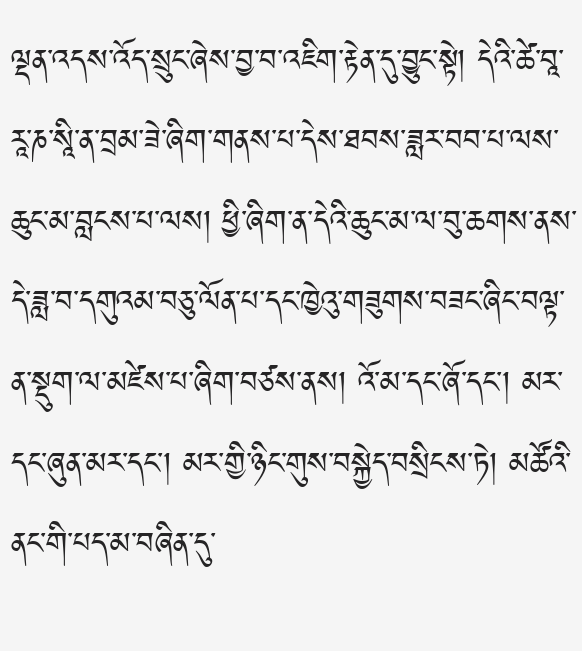ལྡན་འདས་འོད་སྲུང་ཞེས་བྱ་བ་འཇིག་རྟེན་དུ་བྱུང་སྟེ། དེའི་ཚེ་བཱ་རཱ་ཎ་སཱི་ན་བྲམ་ཟེ་ཞིག་གནས་པ་དེས་ཐབས་ཟླར་བབ་པ་ལས་ཆུང་མ་བླངས་པ་ལས། ཕྱི་ཞིག་ན་དེའི་ཆུང་མ་ལ་བུ་ཆགས་ནས་དེ་ཟླ་བ་དགུའམ་བཅུ་ལོན་པ་དང་ཁྱེའུ་གཟུགས་བཟང་ཞིང་བལྟ་ན་སྡུག་ལ་མཛེས་པ་ཞིག་བཙས་ནས། འོ་མ་དང་ཞོ་དང་། མར་དང་ཞུན་མར་དང་། མར་གྱི་ཉིང་གུས་བསྐྱེད་བསྲིངས་ཏེ། མཚོའི་ནང་གི་པད་མ་བཞིན་དུ་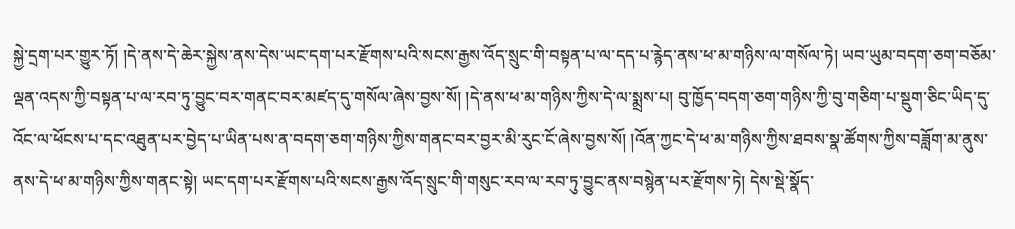སྐྱེ་དྲག་པར་གྱུར་ཏོ། །དེ་ནས་དེ་ཆེར་སྐྱེས་ནས་དེས་ཡང་དག་པར་རྫོགས་པའི་སངས་རྒྱས་འོད་སྲུང་གི་བསྟན་པ་ལ་དད་པ་རྙེད་ནས་ཕ་མ་གཉིས་ལ་གསོལ་ཏེ། ཡབ་ཡུམ་བདག་ཅག་བཅོམ་ལྡན་འདས་ཀྱི་བསྟན་པ་ལ་རབ་ཏུ་བྱུང་བར་གནང་བར་མཛད་དུ་གསོལ་ཞེས་བྱས་སོ། །དེ་ནས་ཕ་མ་གཉིས་ཀྱིས་དེ་ལ་སྨྲས་པ། བུ་ཁྱོད་བདག་ཅག་གཉིས་ཀྱི་བུ་གཅིག་པ་སྡུག་ཅིང་ཡིད་དུ་འོང་ལ་ཕོངས་པ་དང་འཐུན་པར་བྱེད་པ་ཡིན་པས་ན་བདག་ཅག་གཉིས་ཀྱིས་གནང་བར་བྱར་མི་རུང་ངོ་ཞེས་བྱས་སོ། །འོན་ཀྱང་དེ་ཕ་མ་གཉིས་ཀྱིས་ཐབས་སྣ་ཚོགས་ཀྱིས་བཟློག་མ་ནུས་ནས་དེ་ཕ་མ་གཉིས་ཀྱིས་གནང་སྟེ། ཡང་དག་པར་རྫོགས་པའི་སངས་རྒྱས་འོད་སྲུང་གི་གསུང་རབ་ལ་རབ་ཏུ་བྱུང་ནས་བསྙེན་པར་རྫོགས་ཏེ། དེས་སྡེ་སྣོད་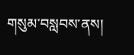གསུམ་བསླབས་ནས།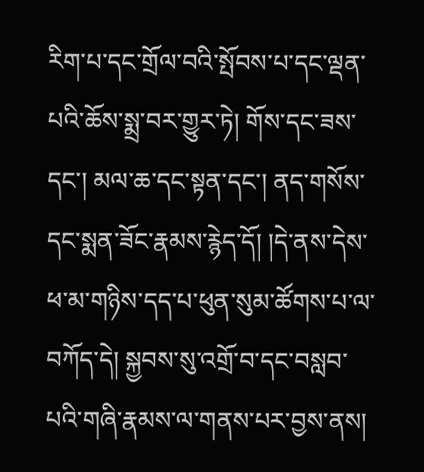རིག་པ་དང་གྲོལ་བའི་སྤོབས་པ་དང་ལྡན་པའི་ཆོས་སྨྲ་བར་གྱུར་ཏེ། གོས་དང་ཟས་དང་། མལ་ཆ་དང་སྟན་དང་། ནད་གསོས་དང་སྨན་ཟོང་རྣམས་རྙེད་དོ། །དེ་ནས་དེས་ཕ་མ་གཉིས་དད་པ་ཕུན་སུམ་ཚོགས་པ་ལ་བཀོད་དེ། སྐྱབས་སུ་འགྲོ་བ་དང་བསླབ་པའི་གཞི་རྣམས་ལ་གནས་པར་བྱས་ནས།